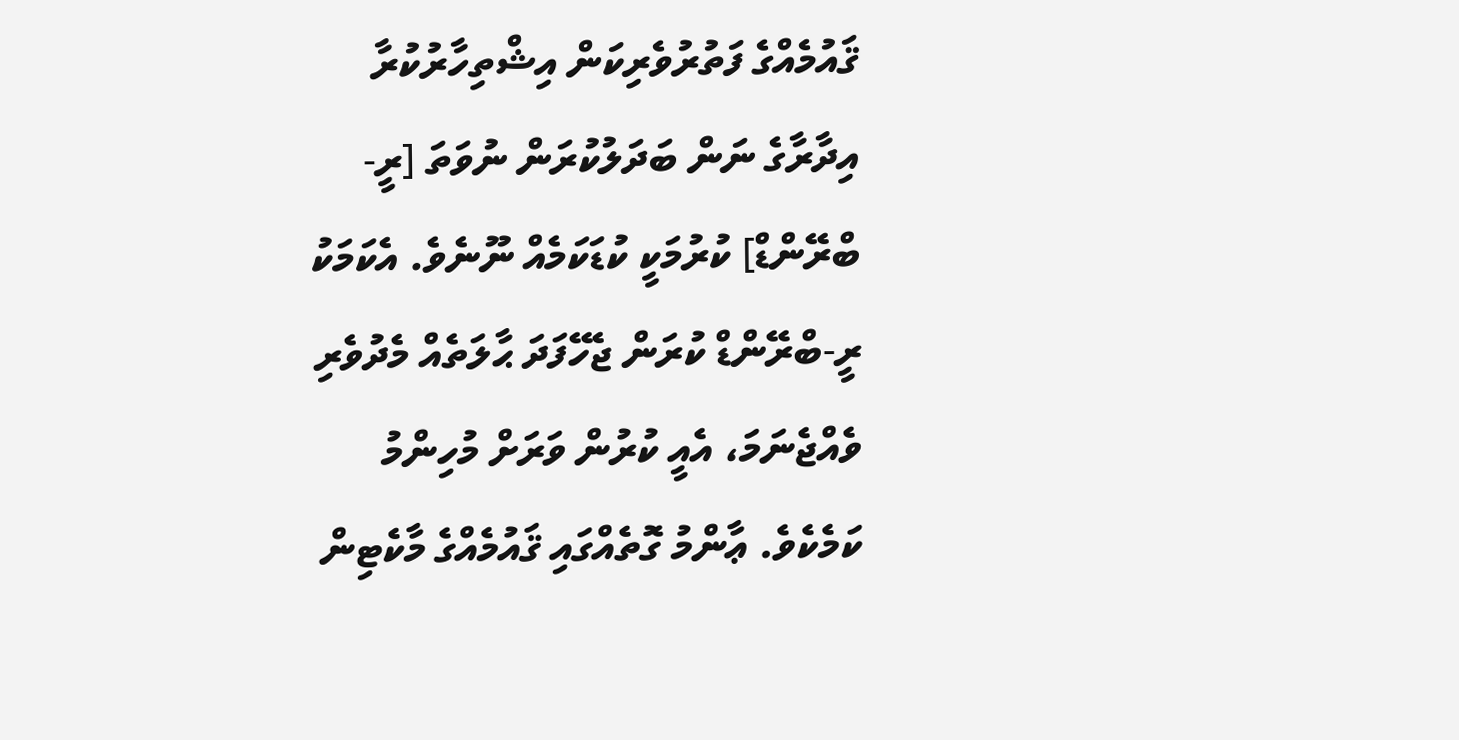ޤައުމެއްގެ ފަތުރުވެރިކަން އިޝްތިހާރުކުރާ އިދާރާގެ ނަން ބަދަލުކުރަން ނުވަތަ [ރީ-ބްރޭންޑް] ކުރުމަކީ ކުޑަކަމެއް ނޫނެވެ. އެކަމަކު ރީ-ބްރޭންޑް ކުރަން ޖެހޭފަދަ ޙާލަތެއް މެދުވެރި ވެއްޖެނަމަ، އެއީ ކުރުން ވަރަށް މުހިންމު ކަމެކެވެ. ޢާންމު ގޮތެއްގައި ޤައުމެއްގެ މާކެޓިން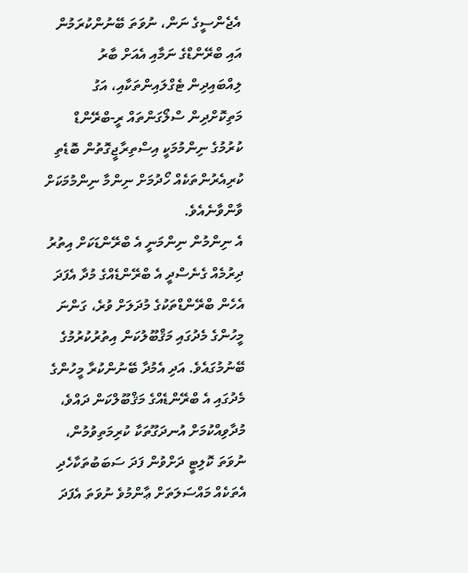އެޖެންސީގެ ނަން، ނުވަތަ ބޭނުންކުރަމުން އައި ބްރޭންޑްގެ ނަމާއި އެއަށް ބާރު ލިއްބައިދިން ޓެގްލައިންތަކާއި، އަގު މަތިކޮށްދިން ސްލޯގަންތައް ރީ-ބްރޭންޑް ކުރުމުގެ ނިންމުމަކީ އިސްތިރާޖީގޮތުން ބޮޑެތި ކުރިއެރުންތަކެއް ހޯދުމަށް ނިންމާ ނިންމުމަކަށް ވާންވާނެއެވެ.
އެ ނިންމުން ނިންމަނީ އެ ބްރޭންޑަކަށް އިތުރު ދިރުމެއް ގެނެސްދީ އެ ބްރޭންޑެއްގެ މުދާ އެފަދަ އެހެން ބްރޭންޑްތަކުގެ މުދަލަށް ވުރެ، ގަންނަ މީހުންގެ މެދުގައި މަޤްބޫލުކަން އިތުރުކުރުމުގެ ބޭނުމުގައެވެ. އަދި އެމުދާ ބޭނުންކުރާ މީހުންގެ މެދުގައި އެ ބްރޭންޑެއްގެ މަޤްބޫލްކަން ދައްވެ، މުދާވިއްކުމަށް އުނދަގޫތަކާ ކުރިމަތިވުމުން، ނުވަތަ ކޮލިޓީ ދަށްވުން ފަދަ ސަބަބުތަކާހެދި އެތަކެއް މައްސަލަތަށް ޢާންމުވެ ނުވަތަ އެފަދަ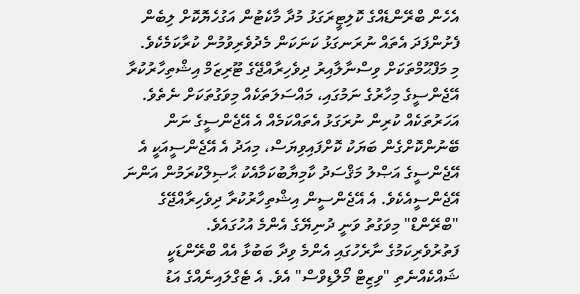އެހެން ބްރޭންޑެއްގެ ކޮލިޓީރަގަޅު މުދާ މާކެޓުން އަގުހެޔޮކޮށް ލިބެން ފެށުންފަދަ އެތައް ނުރަނގަޅު ކަނަކަން މެދުވެރިވުމުން ކުރާކަމެކެވެ.
މި މަފްޙޫމްތަކަށް ވިސްނާލާއިރު ދިވެހިރާއްޖޭގެ ޓޫރިޒަމް އިޝްތިހާރުކުރާ އޭޖެންސީގެ މިހާރުގެ ނަމުގައި، މައްސަލަތަކެއް މިވަގުތަކަށް ނެތެވެ. އަހަރުތަކެއް ކުރިން ނުރަގަޅު އެތައްކަމެއް އެ އޭޖެންސީގެ ނަން ބޭނުންކޮށްގެން ބަޔަކު ކޮށްފައިވިޔަސް، މިއަދު އެ އޭޖެންސީއަކީ އެ އޭޖެންސީގެ އަޞްލު މަޤްސަދު ކާމިޔާބުކަމާއެކު ޙާޞިލްކުރަމުން އަންނަ އޭޖެންސީއެކެވެ. އެ އޭޖެންސީން އިޝްތިހާރުކުރާ ދިވެހިރާއްޖޭގެ "ބްރޭންޑް" މިވަގުތު ވަނީ ދުނިޔޭގެ އެންމެ އުހުގައެވެ.
ފަތުރުވެރިކަމުގެ ނާރެހުގައި އެންމެ ވިދާ ބަބުޅާ އެއް ބްރޭންޑަކީ ޝައްކެއްނެތި "ވިޒިޓް މޯލްޑިވްސް" އެވެ. އެ ޓެގްލައިނެއްގެ އަޑު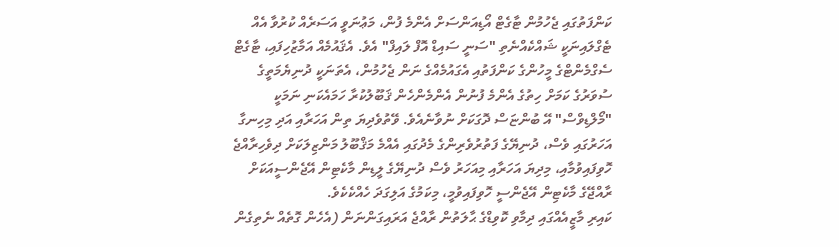ކަންފަތުގައި ޖެހުމުން ޓާގެޓް އޯޑިއަންސަށް އެންމެ ފުން، މަޢުނަވީ އަސަރެއް ކުރުވާ އެއް ޓެގްލައިނަކީ ޝައްކެއްނެތި "ސަނީ ސައިޑް އޮފް ލައިފް" އެވެ. އެޤައުމެއް އަމާޒުހިފައި، ޓާގެޓް ސެގްމެންޓްގެ މީހުންގެ ކަންފަތުއި އެގައުމެއްގެ ނަން ޖެހުމުން، އެތަނަކީ ދުނިޔެމަތީގެ ސުވަރުގެ ކަމަށް ހިތުގެ އެންމެ ފުނުން އެންމެންހެން ޤަބޫލުކުރާ ހަމައެކަނި ނަމަކީ "މޯލްޑިވްސް" އޭ ބުންޏަސް ދޮގަކަށް ނުވާނެއެވެ. ވޭތުވެދިޔަ ތިން އަހަރާއި އަދި މިހިނގާ އަހަރުގައި ވެސް، ދުނިޔޭގެ ފަތުރުވެރިންގެ މެދުގައި އެއްމެ މަޤްބޫލު މަންޒިލަކަށް ދިވެހިރާއްޖެ ހޮވިފައިވުމާއި، މިދިޔަ އަހަރާއި މިއަހަރު ވެސް ދުނިޔޭގެ ލީޑިން މާކެޓިން އޭޖެންސީއަކަށް ރާއްޖޭގެ މާކެޓިން އޭޖެންސީ ހޮވިފައިވުމީ، މިކަމުގެ އަލިގަދަ ހެއްކެކެވެ.
ކައިރި މާޒީއެއްގައި ދިމާވި ކޮވިޑްގެ ޙާލަތުން ރާއްޖެ އަރައިގަންނަން (އެހެން ގޮތެއް ނެތިގެން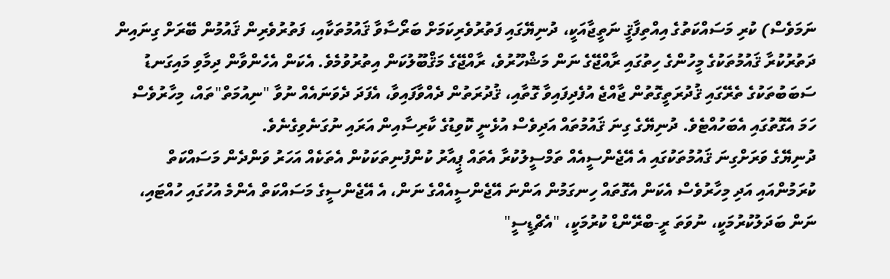ނަމަވެސް) ކުރި މަސައްކަތުގެ އިއްތިފާޤީ ނަތީޖާއަކީ، ދުނިޔޭގައި ފަތުރުވެރިކަމަށް ބަރޯސާވާ ޤައުމުތަކާއި، ފަތުރުވެރިން ޤައުމުން ބޭރަށް ގިނައިން ދަތުރުކުރާ ޤައުމުތަކުގެ މީހުންގެ ހިތުގައި ރާއްޖޭގެ ނަން މަޝްހޫރުވެ، ރާއްޖޭގެ މަޤްބޫލުކަން އިތުރުވުމެވެ. އެކަން އެހެންވާން ދިމާވި މައިގަނޑު ސަބަބުތަކުގެ ތެރޭގައި ޤުދުރަތީގޮތުން ޖާއްޖެ އުފެދިފައިވާ ގޮތާއި، ޤުދުރަތުން ދެއްވާފައިވާ، އެފަދަ ދެވަނައެއް ނުވާ "ނިއުމަތް"ތައް، މިހާރުވެސް ހަމަ އެގޮތުގައި އެބަހުއްޓެވެ. ދުނިޔޭގެ ގިނަ ޤައުމުތައް އަދިވެސް އުޅެނީ ކޮވިޑުގެ ކާރިސާއިން އަރައި ނުގަނެވިގެނެވެ.
ދުނިޔޭގެ ވަރަށްގިނަ ޤައުމުތަކުގައި އެ އޭޖެންސީއެއް ތަމްސީލުކުރާ އެތައް ޕީއާރު ކުންފުނިތަކަކުން އެތަކެއް އަހަރު ވަންދެން މަސައްކަތް ކުރަމުންއައި އަދި މިހާރުވެސް އެކަން އެގޮތައް ހިނގަމުން އަންނަ އޭޖެންސީއެއްގެ ނަން، އެ އޭޖެންސީގެ މަސައްކަތް އެންމެ އުހުގައި ހުއްޓައި، ނަން ބަދަލުކުރުމަކީ، ނުވަތަ ރީ-ބްރޭންޑް ކުރުމަކީ، "އެޗްޑީސީ"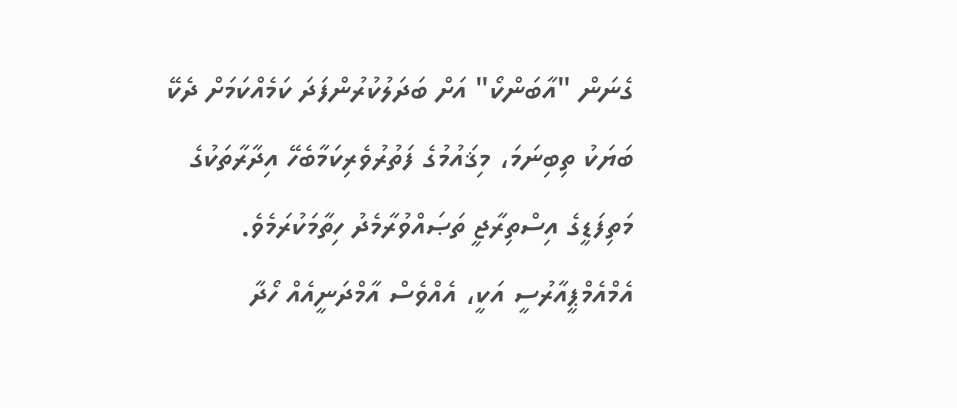ގެނަން "އާބަންކޯ" އަށް ބަދަލުކުރުންފަދަ ކަމެއްކަމަށް ދެކޭ ބަޔަކު ތިބިނަމަ، މިޤައުމުގެ ފަތުރުވެރިކަމާބެހޭ އިދާރާތަކުގެ މަތިފަޑީގެ އިސްތިރާޖީ ތަޞައްވުރާމެދު ހިތާމަކުރަމެވެ.
އެމްއެމްޕީއާރުސީ އަކީ، އެއްވެސް އާމްދަނީއެއް ހޯދާ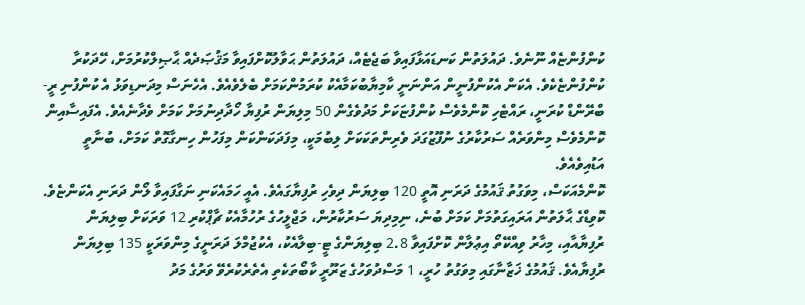ކުންފުންޏެއް ނޫނެވެ. ދައުލަތުން ކަނޑައަޅާފައިވާ ބަޖެޓެއް، ދައުލަތުން ޙަވާލުކޮށްފައިވާ މަޤުޞަދެއް ޙާޞިލްކުރުމަށް، ހޭދަކުރާ ކުންފުންޏެކެވެ. އެކަން އެކުންފުނީން އަންނަނީ ކާމިޔާބުކަމާއެކު ކުރަމުންކަމަށް ބެލެވެއެވެ. އެހެނަސް މިދަނޑިވަޅު އެ ކުންފުނި ރީ-ބްރޭންޑް ކުރަނީ، ރައްޓެހި ކޮންމެވެސް ކުންފުޏަކަށް މަދުވެގެން 50 މިލިޔަން ރުފިޔާ ހޯދާދިނުމަށް ކަމަށް ވެދާނެއެވެ. އެފައިސާއިން ކޮންމެވެސް މިންވަރެއް ސަރުކާރުގެ ނުފޫޒުގަދަ ވެރިންތަކަކަށް ލިބުމަކީ، މިފަދަކަންކަން މިފަހުން ހިނގާގޮތް ކަމަށް، ބުނާތީ އަޑުއިވެއެވެ.
ކޮންމެއަކަސް، މިވަގުތު ޤައުމުގެ ދަރަނި އޮތީ 120 ބިލިޔަން ދިވެހި ރުފިޔާގައެވެ. އެއީ ހަމައެކަނި ނަގާފައިވާ ލޯން ދަރަނި އެކަންޏެވެ. ކޮވިޑްގެ ޙާލަތުން އަރައިގަތުމަށް ކަމަށް ބުނެ، ނިމިދިޔަ ސަރުކާރުން، މަޖްލީހުގެ ރުހުމާއެކު ޗާޕްކުރި 12 ވަރަކަށް ބިލިޔަން ރުފިޔާއާއި، މިހާރު ވިއްކޭތޯ އިޢުލާން ކޮށްފައިވާ 2.8 ބިލިޔަންގެ ޓީ-ބިލާއެކު، އެކުޖުމްލަ ދަރަނީގެ މިންވަރަކީ 135 ބިލިޔަން ރުފިޔާއެވެ. ޤައުމުގެ ޚަޒާނާގައި މިވަގުތު ހުރީ، 1 މަސްދުވަހުގެ ޒަރޫރީ ކާބޯތަކެތި އެތެރެކުރެވޭ ވަރުގެ މަދު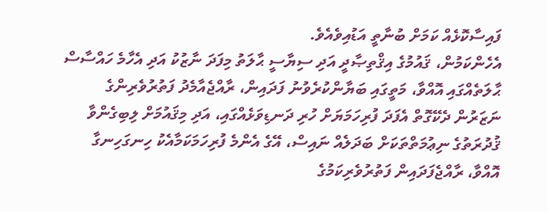ފައިސާކޮޅެއް ކަމަށް ބުނާތީ އަޑުއިވެއެވެ.
އެހެންކަމުން، ޤައުމުގެ އިޤްތިޞާދީ އަދި ސިޔާސީ ޙާލަތު މިފަދަ ނާޒުކު އަދި އެހާމެ ހައްސާސް ޙާލަތެއްގައި އޮއްވާ، މަތީގައި ބަޔާންކުރެވުނު ފަދައިން، ރާއްޖެއާމެދު ފަތުރުވެރިންގެ ނަޒަރުން ދެކޭގޮތް އެފަދަ ފުރިހަމަޔަށް ހުރި ދަނޑިވަޅެއްގައި، އަދި މިޤައުމަށް ލިބިގެންވާ ޤުދުރަތުގެ ނިޢުމަތްތަކަށް ބަދަލެއް ނައިސް، އޭގެ އެންމެ ފުރިހަމަކަމާއެކު ހިނގަހިނގާ އޮއްވާ، ރާއްޖެފަދައިން ފަތުރުވެރިކަމުގެ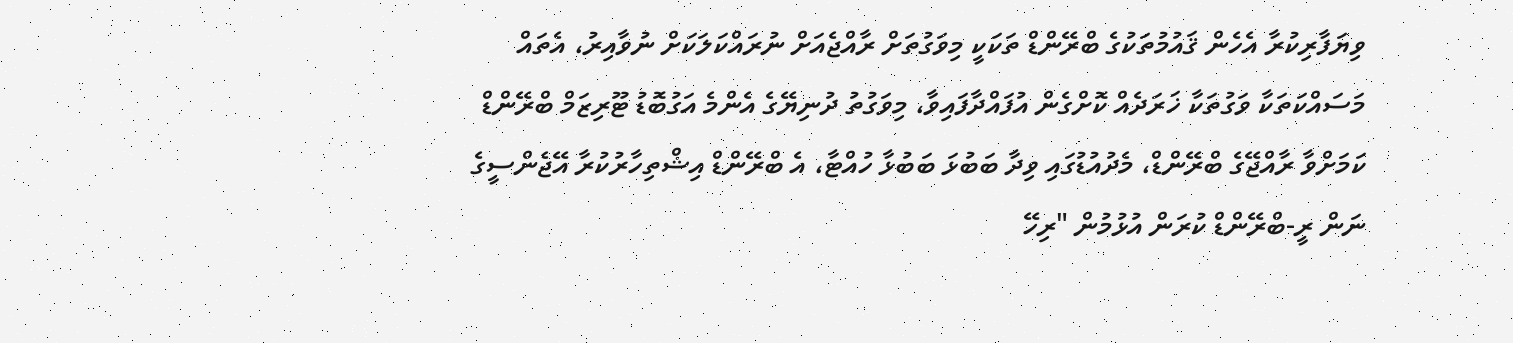ވިޔަފާރިކުރާ އެހެން ޤައުމުތަކުގެ ބްރޭންޑް ތަކަކީ މިވަގުތަށް ރާއްޖެއަށް ނުރައްކަލަކަށް ނުވާއިރު، އެތައް މަސައްކަތަކާ ވަގުތަކާ ޚަރަދެއް ކޮށްގެން އުފައްދާފައިވާ، މިވަގުތު ދުނިޔޭގެ އެންމެ އަގުބޮޑު ޓޫރިޒަމް ބްރޭންޑް ކަމަށްވާ ރާއްޖޭގެ ބްރޭންޑް، މެދުއުޑުގައި ވިދާ ބަބުޅަ ބަބުޅާ ހުއްޓާ، އެ ބްރޭންޑް އިޝްތިހާރުކުރާ އޭޖެންސީގެ ނަން ރީ-ބްރޭންޑް ކުރަން އުޅުމުން "ރިހޭ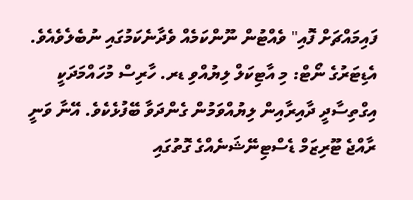ފައިމައްޗަށް ފޮއި" ވެއްޓުން ނޫންކަމެއް ވެދާނެކަމުގައި ނުބެލެވެއެވެ.
އެޑިޓަރުގެ ނޯޓް: މި އާޓިކަލް ލިޔުއްވި ޑރ. ހާރިސް މުހައްމަދަކީ އިގްތިސާދީ ދާއިރާއިން ލިޔުއްވަމުން ގެންދަވާ ބޭފުޅެކެވެ. އޭނާ ވަނީ ރާއްޖެ ޓޫރިޒަމް ޑެސްޓިނޭޝަނެއްގެ ގޮތުގައި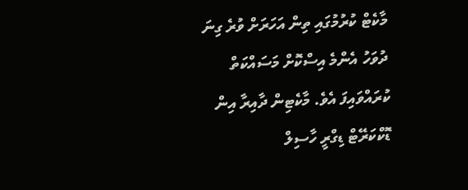މާކެޓް ކުރުމުގައި ތިން އަހަރަށް ވުރެ ގިނަ ދުވަހު އެންމެ އިސްކޮށް މަސައްކަތް ކުރައްވައިފަ އެވެ. މާކެޓިން ދާއިރާ އިން ޑޮކްކަރޭޓް ޑިގްރީ ހާސިލް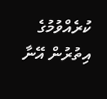ކުރެއްވުމުގެ އިތުރުން އޭނާ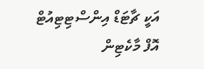އަކީ ޗާޓަޑް އިންސްޓިޓިއުޓް އޮފް މާކެޓިން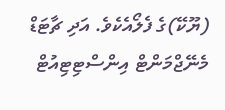(ޔޫކޭ)ގެ ފެލޯއެކެވެ. އަދި ޗާޓަޑް މެނޭޖްމަންޓް އިންސްޓިޓިއުޓް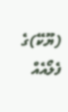(ޔޫކޭ)ގެ ފެލޯއެއް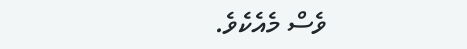ވެސް މެއެކެވެ.